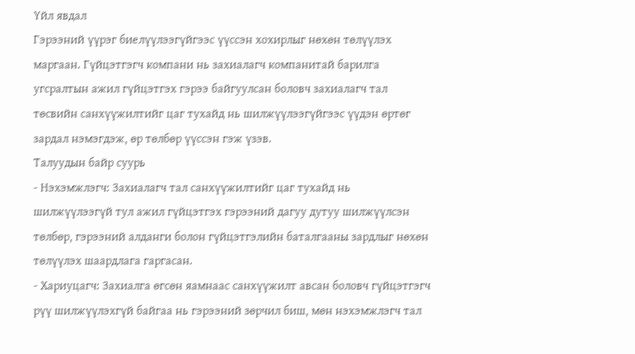Үйл явдал
Гэрээний үүрэг биелүүлээгүйгээс үүссэн хохирлыг нөхөн төлүүлэх маргаан. Гүйцэтгэгч компани нь захиалагч компанитай барилга угсралтын ажил гүйцэтгэх гэрээ байгуулсан боловч захиалагч тал төсвийн санхүүжилтийг цаг тухайд нь шилжүүлээгүйгээс үүдэн өртөг зардал нэмэгдэж, өр төлбөр үүссэн гэж үзэв.
Талуудын байр суурь
- Нэхэмжлэгч: Захиалагч тал санхүүжилтийг цаг тухайд нь шилжүүлээгүй тул ажил гүйцэтгэх гэрээний дагуу дутуу шилжүүлсэн төлбөр, гэрээний алданги болон гүйцэтгэлийн баталгааны зардлыг нөхөн төлүүлэх шаардлага гаргасан.
- Хариуцагч: Захиалга өгсөн яамнаас санхүүжилт авсан боловч гүйцэтгэгч рүү шилжүүлэхгүй байгаа нь гэрээний зөрчил биш, мөн нэхэмжлэгч тал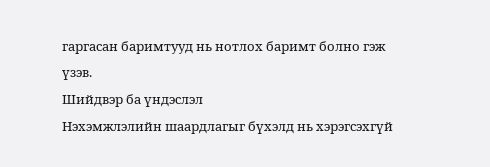гаргасан баримтууд нь нотлох баримт болно гэж үзэв.
Шийдвэр ба үндэслэл
Нэхэмжлэлийн шаардлагыг бүхэлд нь хэрэгсэхгүй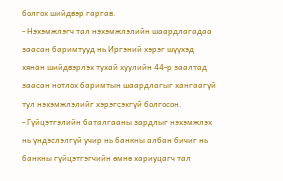болгох шийдвэр гаргав.
- Нэхэмжлэгч тал нэхэмжлэлийн шаардлагадаа заасан баримтууд нь Иргэний хэрэг шүүхэд хянан шийдвэрлэх тухай хуулийн 44-р заалтад заасан нотлох баримтын шаардлагыг хангаагүй тул нэхэмжлэлийг хэрэгсэхгүй болгосон.
- Гүйцэтгэлийн баталгааны зардлыг нэхэмжлэх нь үндэслэлгүй учир нь банкны албан бичиг нь банкны гүйцэтгэгчийн өмнө хариуцагч тал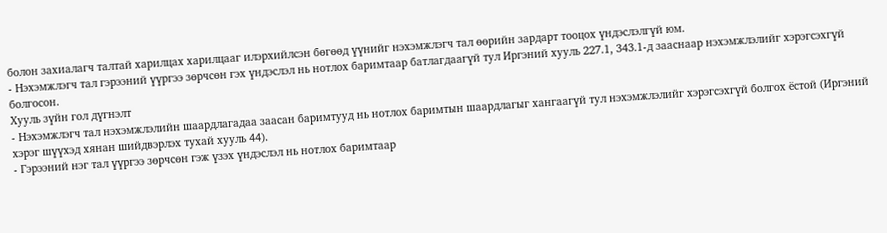болон захиалагч талтай харилцах харилцааг илэрхийлсэн бөгөөд үүнийг нэхэмжлэгч тал өөрийн зардарт тооцох үндэслэлгүй юм.
- Нэхэмжлэгч тал гэрээний үүргээ зөрчсөн гэх үндэслэл нь нотлох баримтаар батлагдаагүй тул Иргэний хууль 227.1, 343.1-д зааснаар нэхэмжлэлийг хэрэгсэхгүй болгосон.
Хууль зүйн гол дүгнэлт
- Нэхэмжлэгч тал нэхэмжлэлийн шаардлагадаа заасан баримтууд нь нотлох баримтын шаардлагыг хангаагүй тул нэхэмжлэлийг хэрэгсэхгүй болгох ёстой (Иргэний хэрэг шүүхэд хянан шийдвэрлэх тухай хууль 44).
- Гэрээний нэг тал үүргээ зөрчсөн гэж үзэх үндэслэл нь нотлох баримтаар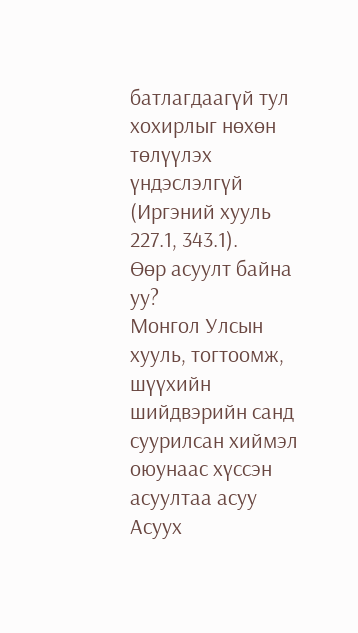батлагдаагүй тул хохирлыг нөхөн төлүүлэх үндэслэлгүй (Иргэний хууль 227.1, 343.1).
Өөр асуулт байна уу?
Монгол Улсын хууль, тогтоомж, шүүхийн шийдвэрийн санд суурилсан хиймэл оюунаас хүссэн асуултаа асуу
Асуух